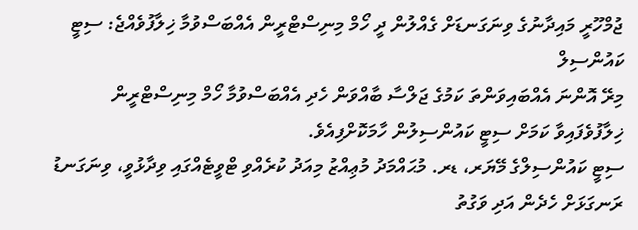ޖުމްހޫރީ މައިދާނުގެ ވިނަގަނޑަށް ގެއްލުން ދީ ހޯމް މިނިސްޓްރީން އެއްބަސްވުމާ ޚިލާފުވެއްޖެ: ސިޓީ ކައުންސިލް
މިރޭ އޮންނަ އެއްބައިވަންތަ ކަމުގެ ޖަލްސާ ބާއްވަން ހެދި އެއްބަސްވުމާ ހޯމް މިނިސްޓްރީން ޚިލާފުވެފައިވާ ކަމަށް ސިޓީ ކައުންސިލުން ހާމަކޮށްފިއެވެ.
ސިޓީ ކައުންސިލްގެ މޭޔަރ، ޑރ. މުޙައްމަދު މުޢިއްޒު މިއަދު ކުރެއްވި ޓްވީޓެއްގައި ވިދާޅުވީ، ވިނަގަނޑު ރަނގަޅަށް ހެދެން އަދި ވަގުތު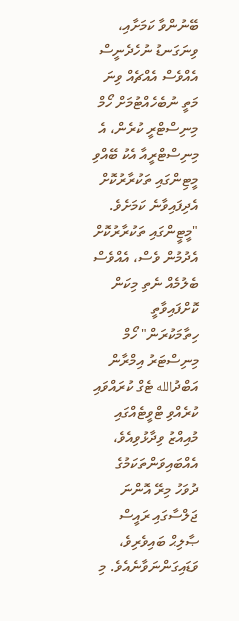ބޭނުންވާ ކަމަށާއި، ވިނަގަނޑު ނުހެދެނީސް އެއްވެސް އެއްޗެއް ވިނަ މަތީ ނުބެހެއްޓުމަށް ހޯމް މިނިސްޓްރީ ކުރެން، އެ މިނިސްޓްރީއާ އެކު ބޭއްވި މީޓިންގައި ތަކުރާރުކޮށް އެދިފައިވާނެ ކަމަށެވެ.
"މީޓީންގައި ތަކުރާރުކޮށް އެދުމުން ވެސް، އެއްވެސް ބެލުމެއް ނެތި މިކަން ކޮށްފައިވާތީ ހިތާމަކުރަން" ހޯމް މިނިސްޓަރު އިމްރާން އަބްދުالله ޓެގް ކުރައްވައި ކުރެއްވި ޓްވީޓެއްގައި މުއިއްޒު ވިދާޅުވިއެވެ،
އެއްބައިވަންތަކަމުގެ ދުވަހު މިރޭ އޮންނަ ޖަލްސާގައި ރައީސް ޞާލިޙް ބައިވެރިވެ، ވަޑައިގަންނަވާނެއެވެ. މި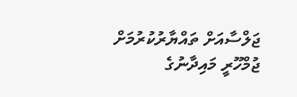ޖަލްސާއަށް ތައްޔާރުކުރުމަށް ޖުމްހޫރީ މައިދާނުގެ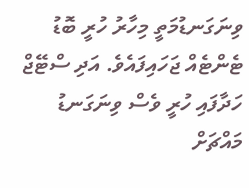ވިނަގަނޑުމަތީ މިހާރު ހުރީ ބޮޑު ޓެންޓެއް ޖަހައިފައެވެ. އަދި ސްޓޭޖް ހަދާފައި ހުރީ ވެސް ވިނަގަނޑު މައްޗަށް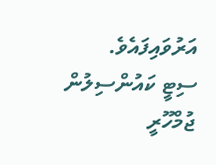އަރުވައިފައެވެ.
ސިޓީ ކައުންސިލުން ޖުމްހޫރީ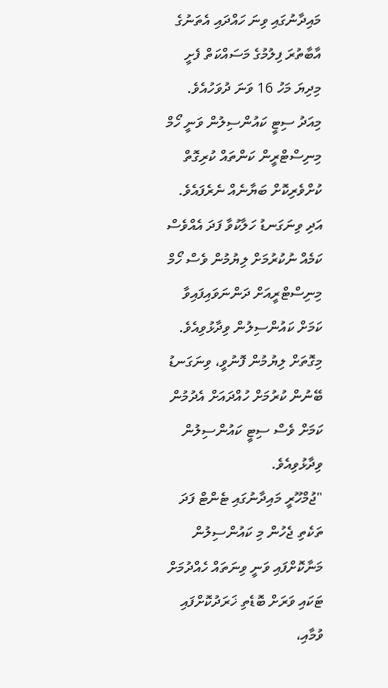މައިދާނުގައި ވިނަ ހައްދައި އެތަނުގެ އާބާތުރަ ފިލުމުގެ މަސައްކަތް ފެށީ މިދިޔަ މަހު 16 ވަނަ ދުވަހުއެވެ.
މިއަދު ސިޓީ ކައުންސިލުން ވަނީ ހޯމް މިނިސްޓްރީން ކަންތައް ކުރިގޮތް ކުށްވެރިކޮށް ބަޔާނެއް ނެރެފައެވެ. އަދި ވިނަގަނޑު ހަލާކުވާ ފަދަ އެއްވެސް ކަމެއް ނުކުރުމަށް ލިޔުމުން ވެސް ހޯމް މިނިސްޓްރީއަށް ދަންނަވައިފައިވާ ކަމަށް ކައުންސިލުން ވިދާޅުވިއެވެ. މިގޮތަށް ލިޔުމުން ފޮނުވީ، ވިނަގަނޑު ބޭނުން ކުރުމަށް ހުއްދައަށް އެދުމުން ކަމަށް ވެސް ސިޓީ ކައުންސިލުން ވިދާޅުވިއެވެ.
"ޖުމްހޫރީ މައިދާނުގައި ޓެންޓް ފަދަ ތަކެތި ޖެހުން މި ކައުންސިލުން މަނާކޮށްފައި ވަނީ ވިނަތައް ހެއްދުމަށް ޓަކައި ވަރަށް ބޮޑެތި ޚަރަދުކޮށްފައި ވުމާއި،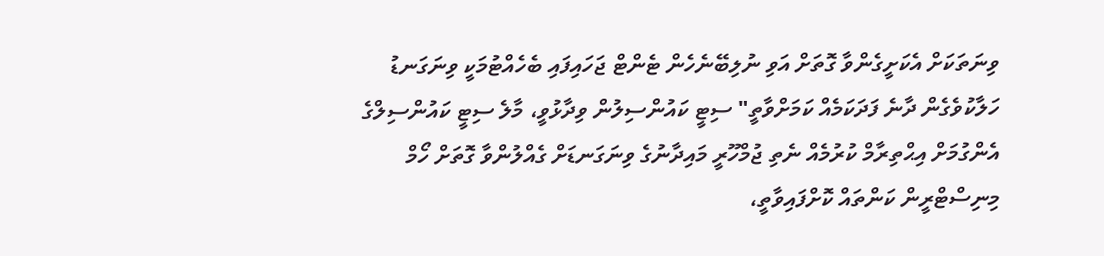ވިނަތަކަށް އެކަށީގެންވާ ގޮތަށް އަވި ނުލިބޭނެހެން ޓެންޓް ޖަހައިފައި ބެހެއްޓުމަކީ ވިނަގަނޑު ހަލާކުވެގެން ދާނެ ފަދަކަމެއް ކަމަށްވާތީ" ސިޓީ ކައުންސިލުން ވިދާޅުވީ، މާލެ ސިޓީ ކައުންސިލްގެ އެންގުމަށް އިޙްތިރާމް ކުރުމެއް ނެތި ޖުމްހޫރީ މައިދާނުގެ ވިނަގަނޑަށް ގެއްލުންވާ ގޮތަށް ހޯމް މިނިސްޓްރީން ކަންތައް ކޮށްފައިވާތީ،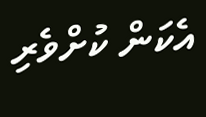އެކަން ކުށްވެރި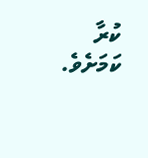ކުރާ ކަމަށެވެ.